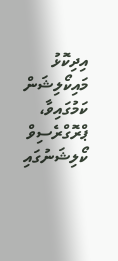އިދިކޮޅު މައިކޯލިޝަން ކަމުގައިވާ، ޕްރޮގްރެސިވް ކޯލިޝަނުގައި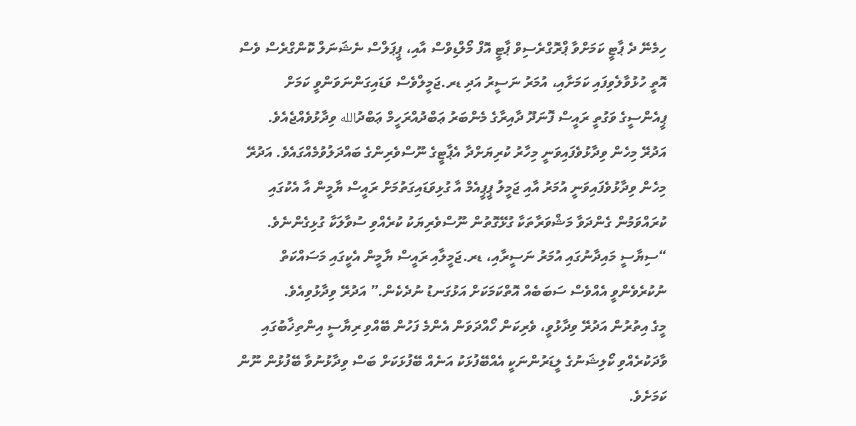ހިމެނޭ ދެ ޕާޓީ ކަމަށްވާ ޕްރޮގްރެސިވް ޕާޓީ އޮފް މޯލްޑިވްސް އާއި، ޕީޕަލްސް ނެޝަނަލް ކޮންގްރެސް ވެސް އޮތީ ހުޅުވާލެވިފައި ކަމަށާއި، އުމަރު ނަސީރު އަދި ޑރ.ޖަމީލްވެސް ވަޑައިގަންނަވަންވީ ކަމަށް ޕީއެންސީގެ ވަގުތީ ރައީސް ފޮނަދޫ ދާއިރާގެ މެންބަރު ޢަބްދުއްރަހީމް ޢަބްދުالله ވިދާޅުވެއްޖެއެވެ.
އަދުރޭ މިހެން ވިދާޅުވެފައިވަނީ މިހާރު ކުރިޔަށްދާ އެޕާޓީގެ ނޫސްވެރިންގެ ބައްދަލުވުމެއްގައެވެ. އަދުރޭ މިހެން ވިދާޅުވެފައިވަނީ އުމަރު އާއި ޖަމީލު ޕީޕީއެމް އާ ގުޅިވަޑައިގަތުމަށް ރައީސް ޔާމީން އާ އެކުގައި ކުރައްވަމުން ގެންދަވާ މަޝްވަރާތަކާ ގުޅޭގޮތުން ނޫސްވެރިޔަކު ކުރެއްވި ސުވާލަކާ ގުޅިގެންނެވެ.
“ސިޔާސީ މައިދާނުގައި އުމަރު ނަސީރާއި، ޑރ.ޖަމީލާއި ރައީސް ޔާމީން އެކީގައި މަސައްކަތް ނުކުރެވެންވީ އެއްވެސް ސަބަބެއް އޮތްކަމަކަށް އަޅުގަނޑު ނުދެކެން.” އަދުރޭ ވިދާޅުވިއެވެ.
މީގެ އިތުރުން އަދުރޭ ވިދާޅުވީ، ވެރިކަން ހޯއްދަވަން އެންމެ ފަހުން ބޭއްވި ރިޔާސީ އިންތިޚާބުގައި ވާދަކުރެއްވި ކޯލިޝަނުގެ ލީޑަރުންނަކީ އެއްބޭފުޅަކު އަނެއް ބޭފުޅަކަށް ބަސް ވިދާޅުނުވާ ބޭފުޅުން ނޫން ކަމަށެވެ.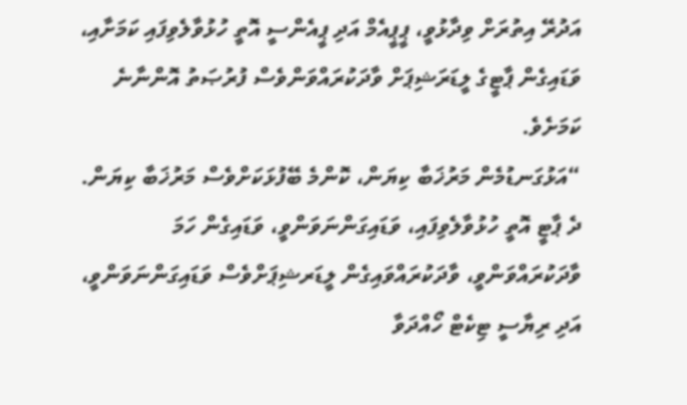އަދުރޭ އިތުރަށް ވިދާޅުވީ، ޕީޕީއެމް އަދި ޕީއެންސީ އޮތީ ހުޅުވާލެވިފައި ކަމަށާއި، ވަޑައިގެން ޕާޓީގެ ލީޑަރަޝިޕަށް ވާދަކުރައްވަންވެސް ފުރުޞަތު އޮންނާނެ ކަމަށެވެ.
“އަޅުގަނޑުމެން މަރުޚަބާ ކިޔަން، ކޮންމެ ބޭފުޅަކަށްވެސް މަރުޚަބާ ކިޔަން. ދެ ޕާޓީ އޮތީ ހުޅުވާލެވިފައި، ވަޑައިގަންނަވަންވީ، ވަޑައިގެން ހަމަ ވާދަކުރައްވަންވީ، ވާދަކުރައްވައިގެން ލީޑަރޝިޕަށްވެސް ވަޑައިގަންނަވަންވީ، އަދި ރިޔާސީ ޓިކެޓް ހޯއްދަވާ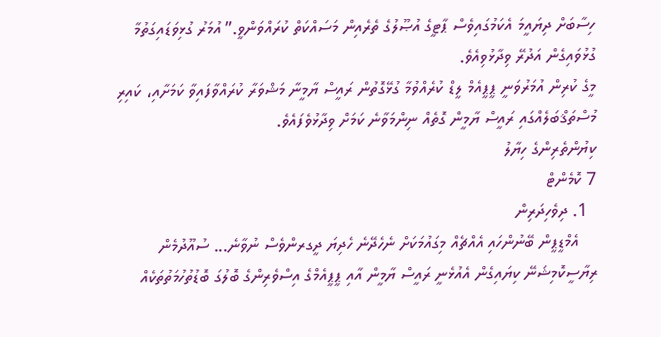ހިސާބަށް ދިޔައީމަ އެކަމުގައިވެސް ޕާޓީގެ އުޞޫލުގެ ތެރެއިން މަސައްކަތް ކުރައްވަންވީ.” އުމަރު ގުޅިވަޑައިގަތުމާ ގުޅުވައިގެން އަދުރޭ ވިދާޅުވިއެވެ.
މީގެ ކުރިން އުމަރުވަނީ ޕީޕީއެމް ލީޑް ކުރެއްވުމާ ގުޅޭގޮތުން ރައީސް ޔާމީނާ މަޝްވަރާ ކުރައްވާފައިވާ ކަމަށާއި، ކައިރި މުސްތަޤްބަލެއްގައި ރައީސް ޔާމީން ގޮތެއް ނިންމަވާނެ ކަމަށް ވިދާޅުވެފައެވެ.
ކިޔުންތެރިންގެ ހިޔާލު
7 ކޮމެންޓް
  1. ދިވެހިދަރިން
    އެމްޑީޕީން ބޭނުންހައި އެއްޗެއް މިގައުމަކަށް ނެހެދޭނެ ހެދިޔަ ދީގރންވެސް ނުވާނެ... ސުއޫދުމެން ރިޔާސީކޮމިޝަނޭ ކިޔައިގެން އެއުޅެނީ ރައީސް ޔާމީން އާއި ޕީޕީއެމްގެ އިސްވެރިންގެ ބޮލުގަ ބޮޑުތުހުމަތުތަކެއް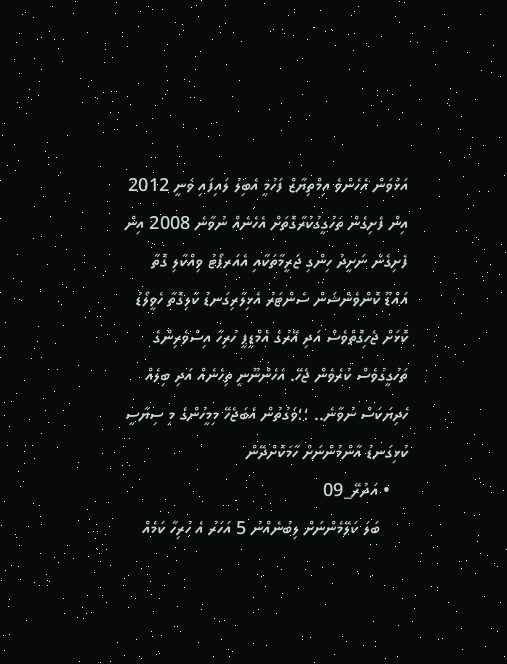އަޅުވަން އެހެންވެ އިމްތިޔާޒް ފަހުމީ އެބިލު ލައިފައި ވަނީ 2012 އިން ފެށިގެން ތަހުގީގުކުރާގޮތަށް އެހެނެއް ނުވާނެ 2008 އިން ފެށިގެން ނަށީދު ހިންގި ޖަރީމާތަކާއި އެއަރޕޯޓު ވިއްކާލި ގޮތާ އައްޑޫ ކޮންވެންޝަން ސެންޓަރު އެޅިލާރިގަނޑު ކާލިގޮތާ ހެވީލޯޑު ކޮޅަށް ޖެހިގޮތްވެސް އަދި އޭރުގެ އެމްޑީޕީ ހުރިހާ އިސްވެރިންގެ ތަހުގީގުވެސް ކުރެވެން ޖެހޭ. އެހެންނޫނީ ތިހެނެއް އަދި ބިލެއް ހެދިޔަކަސް ނުވާނެ.. ؛؛ވަގުތުން އެބަޖެހޭ މިމީހުންގެ މި ސިޔާސީ ކުޅިގަނޑު އާންމުންނަށް ހާމަކޮށްދޭން
    • އަދުރޭ_09
      ބަލަ ކަލޭމެންނަށް ލިބުނެއްނު 5 އަހަރު އެ ހުރިހާ ކަމެއް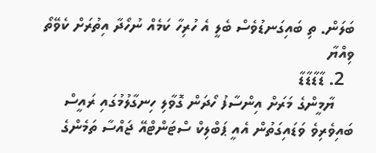ބަލަން. ތި ބައިގަނޑުވެސް ބެލީ އެ ހުރިހާ ކަމެއް ނުހޯދާ އިތުރަށް ކެވޭތޯ ވިއްޔާ
  2. ޑާޑާޑާޑާ
    ޔާމީންގެ މަރަށް އިންސާފު ހޯދަން ގޮވާލި ހިނގާލުމުގައި ރައީސް ބައިވެރިވެ ވަޑައިގަތުން އެއީ ޕަބްލިކް ސްޓަންޓްއޭ ޖައްސާ ތަމެންގެ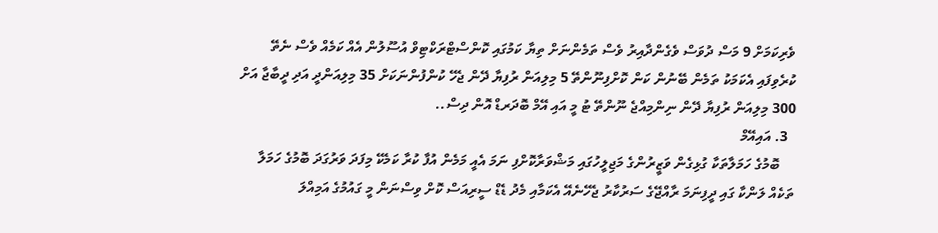ވެރިކަމަށް 9 މަސް ދުވަސް ވެގެންދާއިރު ވެސް ތަމެންނަށް ތިޔާ ކަމުގައި ކޮންސްޓްރަކްޓިވް އުސޫލުން އެއް ކަމެއް ވެސް ނެތޭ ކުރެވިފައި އެކަމަކު ތަމެން ބޭނުން ކަން ކޮށްފިނޫންތޭ 5 މިލިއަން ރުފިޔާ ދޭން ޖެހޭ ކުންފުންނަކަށް 35 މިލިއަންދީ އަދި ދީބާޖާ އަށް 300 މިލިއަން ރުފިޔާ ދޭން ނިންމިއްޖެ ނޫންތޭ ޓު މީ އައި އޭމް ބޮދަރޑް އޮން ދިސް..
  3. އައިއޭމް
    ބޮމުގެ ހަމަލާތަކާ ގުޅިގެން ވަޒީރުންގެ މަޖިލީހުގައި މަޝްވަރާކޮށްފި ނަމަ އެއީ މަމެން އުފާ ކުރާ ކަމެކޭ މިފަދަ ވަރުގަދަ ބޮމުގެ ހަމަލާ ތަކެއް ލަންކާ ގައި ދީފިނަމަ ރާއްޖޭގެ ސަރުކާރު ޖެހޭނެއޭ އެކަމާއި މެދު ޑެޑް ސީރިއަސް ކޮށް ވިސްނަން މީ ގައުމުގެ އަމިއްލަ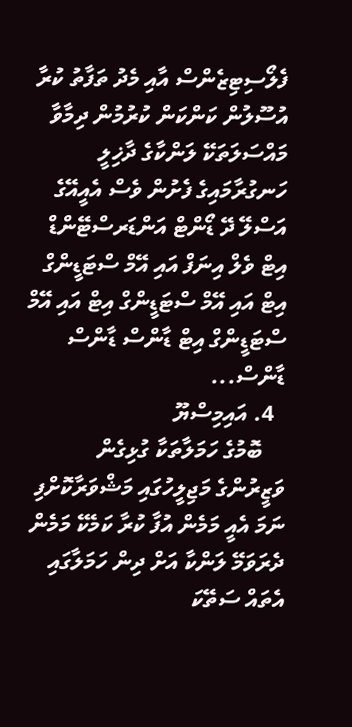ފެލޯސިޓިޒެންސް އާއި މެދު ތަފާތު ކުރާ އުސޫލުން ކަންކަން ކުރުމުން ދިމާވާ މައްސަލަތަކޭ ލަންކާގެ ދާޚިލީ ހަނގުރާމައިގެ ފެށުން ވެސް އެއީއޭގެ އަސްލޭ ދޭ ޑޯންޓް އަންޑަރސްޓޭންޑް އިޓް ވެލް އިނަފް އައި އޭމް ސްޓަޑީންގް އިޓް އައި އޭމް ސްޓަޑީންގް އިޓް އައި އޭމް ސްޓަޑީންގް އިޓް ޑާންސް ޑާންސް ޑާންސް...
  4. އައިމިސްޔޫ
    ބޮމުގެ ހަމަލާތަކާ ގުޅިގެން ވަޒީރުންގެ މަޖިލީހުގައި މަޝްވަރާކޮށްފި ނަމަ އެއީ މަމެން އުފާ ކުރާ ކަމެކޭ މަމެން ދެރަވަމޭ ލަންކާ އަށް ދިން ހަމަލާގައި އެތައް ސަތޭކަ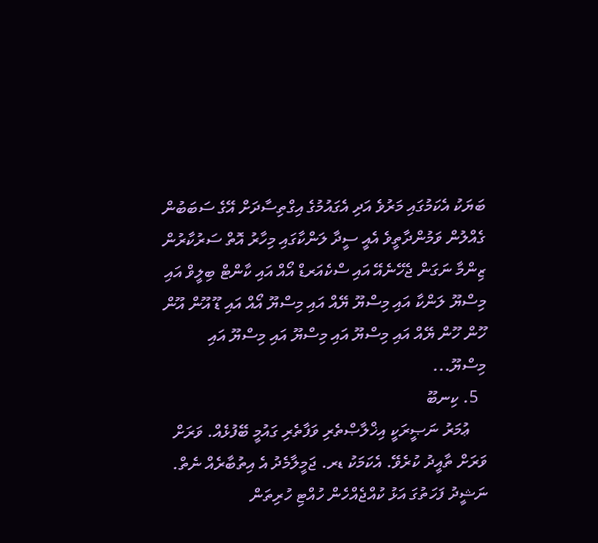ބަޔަކު އެކަމުގައި މަރުވެ އަދި އެގައުމުގެ އިގްތިސާދަށް އޭގެ ސަބަބުން ގެއްލުން ވަމުންދާތީވެ އެއީ ސީދާ ލަންކާގައި މިހާރު އޮތް ސަރުކާރުން ޒިންމާ ނަގަން ޖެހޭނެއޭ އައި ސްކެއަރޑް އޯއް އައި ކާންޓް ބިލީވް އައި މިސްޔޫ ލަންކާ އައި މިސްޔޫ ޔޭއް އައި މިސްޔޫ އޯއް އައި ޑޫ އޫން އޫން ހޫން ހޫން ޔޭއް އައި މިސްޔޫ އައި މިސްޔޫ އައި މިސްޔޫ އައި މިސްޔޫ...
  5. ކިނބޫ
    ޢުމަރު ނަޞީރަކީ އިޚްލާޞްތެރި ވަފާތެރި ގައުމީ ބޭފުޅެއް. ވަރަށް ވަރަށް ތާއީދު ކުރެވޭ. އެކަމަކު ޑރ. ޖަމީލާމެދު އެ އިތުބާރެއް ނެތް. ނަޝީދު ފަހަތުގަ އަޅު ކުއްޖެއްހެން ހުއްޓި ހުރިތަން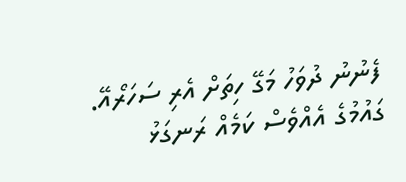ފެނުނު ދުވަހު މަގޭ ހިތަށް އެރި ސަހަރޯއޭ. ގައުމުގެ އެއްވެސް ކަމެއް ރަނގަޅު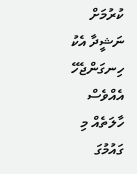ކުރުމަށް ނަޝީދާ އެކު ހިނގަންޖެހޭ އެއްވެސް ހާލަތެއް މި ގައުމުގަ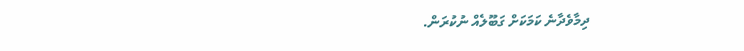ދިމާވެދާނެ ކަމަކަށް ގަބޫލެއް ނުކުރަން.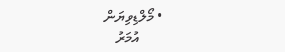• މޯލްޑިވިޔަން
      އުމަރު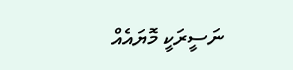ނަސީރަކީ މޮޔައެއް